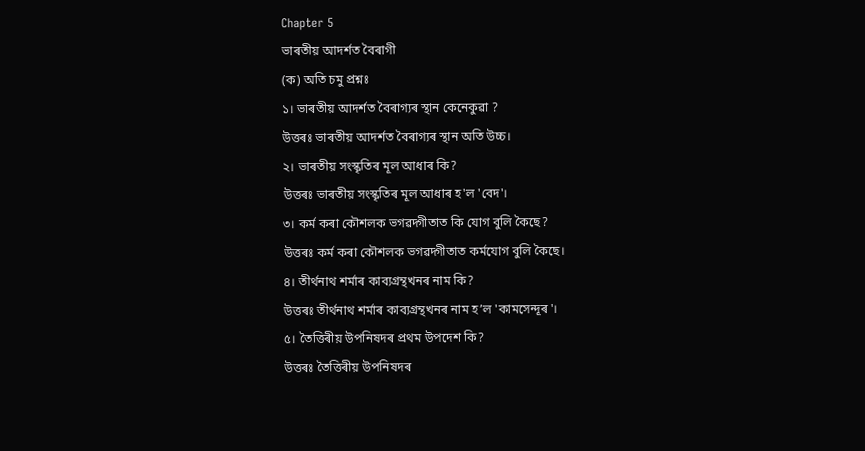Chapter 5
ভাৰতীয় আদর্শত বৈৰাগী
(ক) অতি চমু প্ৰশ্নঃ
১। ভাৰতীয় আদর্শত বৈৰাগ্যৰ স্থান কেনেকুৱা ?
উত্তৰঃ ভাৰতীয় আদর্শত বৈৰাগ্যৰ স্থান অতি উচ্চ।
২। ভাৰতীয় সংস্কৃতিৰ মূল আধাৰ কি?
উত্তৰঃ ভাৰতীয় সংস্কৃতিৰ মূল আধাৰ হ'ল 'বেদ'।
৩। কর্ম কৰা কৌশলক ভগৱদ্গীতাত কি যোগ বুলি কৈছে?
উত্তৰঃ কর্ম কৰা কৌশলক ভগৱদ্গীতাত কর্মযোগ বুলি কৈছে।
৪। তীর্থনাথ শৰ্মাৰ কাব্যগ্রন্থখনৰ নাম কি?
উত্তৰঃ তীর্থনাথ শৰ্মাৰ কাব্যগ্রন্থখনৰ নাম হ’ল 'কামসেন্দূৰ'।
৫। তৈত্তিৰীয় উপনিষদৰ প্রথম উপদেশ কি?
উত্তৰঃ তৈত্তিৰীয় উপনিষদৰ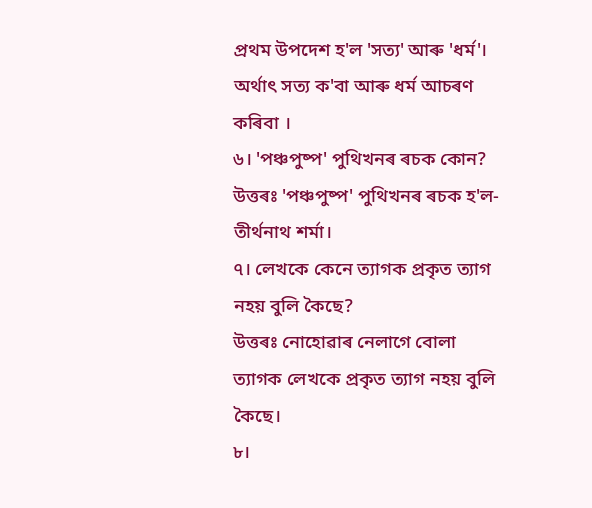প্রথম উপদেশ হ'ল 'সত্য' আৰু 'ধর্ম'। অর্থাৎ সত্য ক'বা আৰু ধর্ম আচৰণ কৰিবা ।
৬। 'পঞ্চপুষ্প' পুথিখনৰ ৰচক কোন?
উত্তৰঃ 'পঞ্চপুষ্প' পুথিখনৰ ৰচক হ'ল- তীৰ্থনাথ শর্মা।
৭। লেখকে কেনে ত্যাগক প্রকৃত ত্যাগ নহয় বুলি কৈছে?
উত্তৰঃ নোহোৱাৰ নেলাগে বোলা ত্যাগক লেখকে প্রকৃত ত্যাগ নহয় বুলি কৈছে।
৮।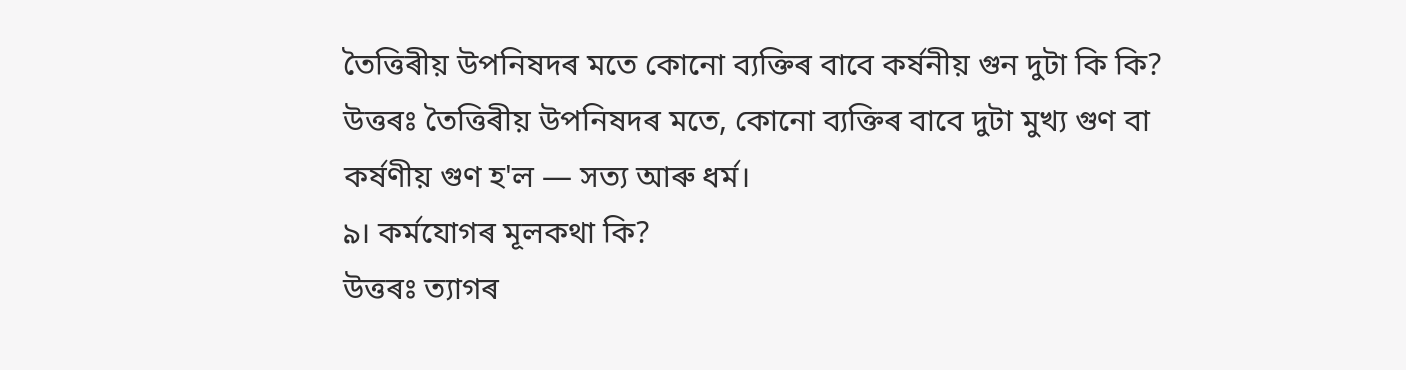তৈত্তিৰীয় উপনিষদৰ মতে কোনো ব্যক্তিৰ বাবে কর্ষনীয় গুন দুটা কি কি?
উত্তৰঃ তৈত্তিৰীয় উপনিষদৰ মতে, কোনো ব্যক্তিৰ বাবে দুটা মুখ্য গুণ বা কর্ষণীয় গুণ হ'ল — সত্য আৰু ধর্ম।
৯। কৰ্মযোগৰ মূলকথা কি?
উত্তৰঃ ত্যাগৰ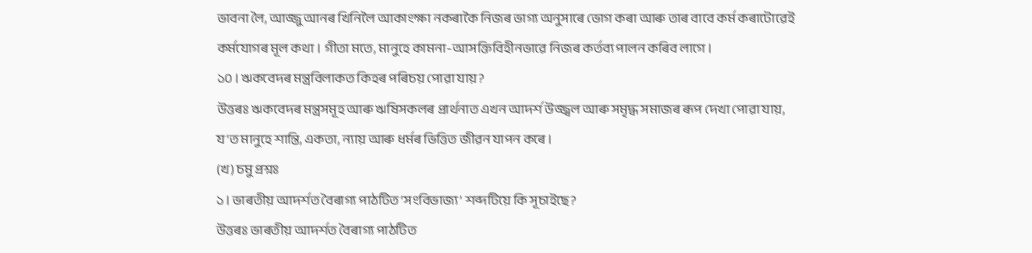ভাবনা লৈ, আজ্জু আনৰ খিনিলৈ আকাংক্ষা নকৰাকৈ নিজৰ ভাগ্য অনুসাৰে ভোগ কৰা আৰু তাৰ বাবে কৰ্ম কৰাটোৱেই কর্মযোগৰ মূল কথা। গীতা মতে, মানুহে কামনা-আসক্তিবিহীনভাৱে নিজৰ কৰ্তব্য পালন কৰিব লাগে।
১০। ঋকবেদৰ মন্ত্ৰবিলাকত কিহৰ পৰিচয় পোৱা যায়?
উত্তৰঃ ঋকবেদৰ মন্ত্রসমূহ আৰু ঋষিসকলৰ প্ৰাৰ্থনাত এখন আদৰ্শ উজ্জ্বল আৰু সমৃদ্ধ সমাজৰ ৰূপ দেখা পোৱা যায়, য'ত মানুহে শান্তি, একতা, ন্যায় আৰু ধৰ্মৰ ভিত্তিত জীৱন যাপন কৰে।
(খ) চমু প্ৰশ্নঃ
১। ভাৰতীয় আদর্শত বৈৰাগ্য পাঠটিত ‘সংবিভাজ্য’ শব্দটিয়ে কি সূচাইছে?
উত্তৰঃ ভাৰতীয় আদর্শত বৈৰাগ্য পাঠটিত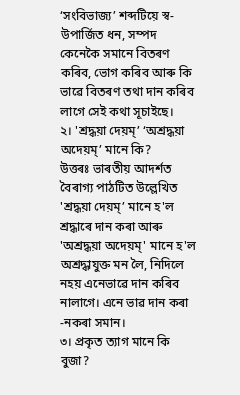‘সংবিভাজ্য’ শব্দটিয়ে স্ব-উপার্জিত ধন, সম্পদ কেনেকৈ সমানে বিতৰণ কৰিব, ভোগ কৰিব আৰু কি ভাৱে বিতৰণ তথা দান কৰিব লাগে সেই কথা সূচাইছে।
২। 'শ্ৰদ্ধয়া দেয়ম্’ ‘অশ্রদ্ধয়া অদেয়ম্’ মানে কি?
উত্তৰঃ ভাৰতীয় আদর্শত বৈৰাগ্য পাঠটিত উল্লেখিত 'শ্ৰদ্ধয়া দেয়ম্’ মানে হ'ল শ্ৰদ্ধাৰে দান কৰা আৰু 'অশ্রদ্ধয়া অদেয়ম্' মানে হ'ল অশ্রদ্ধাযুক্ত মন লৈ, নিদিলে নহয় এনেভাৱে দান কৰিব নালাগে। এনে ভাৱ দান কৰা -নকৰা সমান।
৩। প্রকৃত ত্যাগ মানে কি বুজা?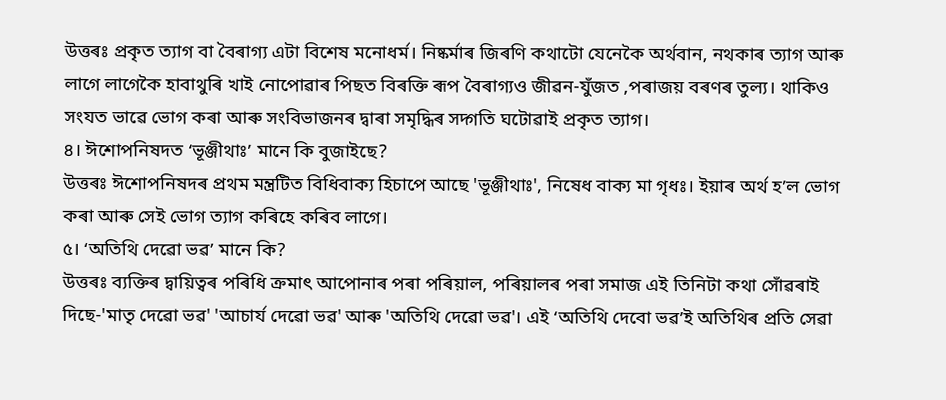উত্তৰঃ প্ৰকৃত ত্যাগ বা বৈৰাগ্য এটা বিশেষ মনোধৰ্ম। নিষ্কৰ্মাৰ জিৰণি কথাটো যেনেকৈ অর্থবান, নথকাৰ ত্যাগ আৰু লাগে লাগেকৈ হাবাথুৰি খাই নোপোৱাৰ পিছত বিৰক্তি ৰূপ বৈৰাগ্যও জীৱন-যুঁজত ,পৰাজয় বৰণৰ তুল্য। থাকিও সংযত ভাৱে ভোগ কৰা আৰু সংবিভাজনৰ দ্বাৰা সমৃদ্ধিৰ সদ্গতি ঘটোৱাই প্ৰকৃত ত্যাগ।
৪। ঈশোপনিষদত ‘ভূঞ্জীথাঃ’ মানে কি বুজাইছে?
উত্তৰঃ ঈশোপনিষদৰ প্ৰথম মন্ত্ৰটিত বিধিবাক্য হিচাপে আছে 'ভূঞ্জীথাঃ', নিষেধ বাক্য মা গৃধঃ। ইয়াৰ অৰ্থ হ’ল ভোগ কৰা আৰু সেই ভোগ ত্যাগ কৰিহে কৰিব লাগে।
৫। ‘অতিথি দেৱো ভৱ’ মানে কি?
উত্তৰঃ ব্যক্তিৰ দ্বায়িত্বৰ পৰিধি ক্ৰমাৎ আপোনাৰ পৰা পৰিয়াল, পৰিয়ালৰ পৰা সমাজ এই তিনিটা কথা সোঁৱৰাই দিছে-'মাতৃ দেৱো ভৱ' 'আচার্য দেৱো ভৱ' আৰু 'অতিথি দেৱো ভৱ'। এই ‘অতিথি দেবো ভৱ’ই অতিথিৰ প্রতি সেৱা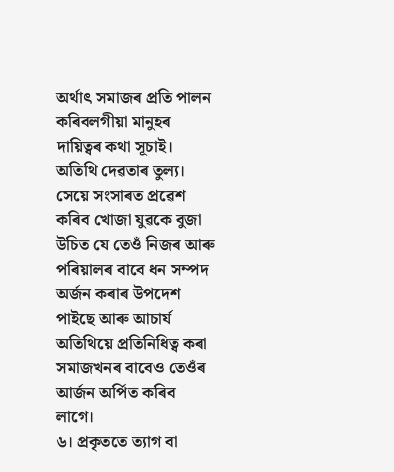অর্থাৎ সমাজৰ প্ৰতি পালন কৰিবলগীয়া মানুহৰ দায়িত্বৰ কথা সূচাই। অতিথি দেৱতাৰ তুল্য। সেয়ে সংসাৰত প্ৰৱেশ কৰিব খোজা যুৱকে বুজা উচিত যে তেওঁ নিজৰ আৰু পৰিয়ালৰ বাবে ধন সম্পদ অর্জন কৰাৰ উপদেশ পাইছে আৰু আচার্য অতিথিয়ে প্ৰতিনিধিত্ব কৰা সমাজখনৰ বাবেও তেওঁৰ আর্জন অর্পিত কৰিব লাগে।
৬। প্রকৃততে ত্যাগ বা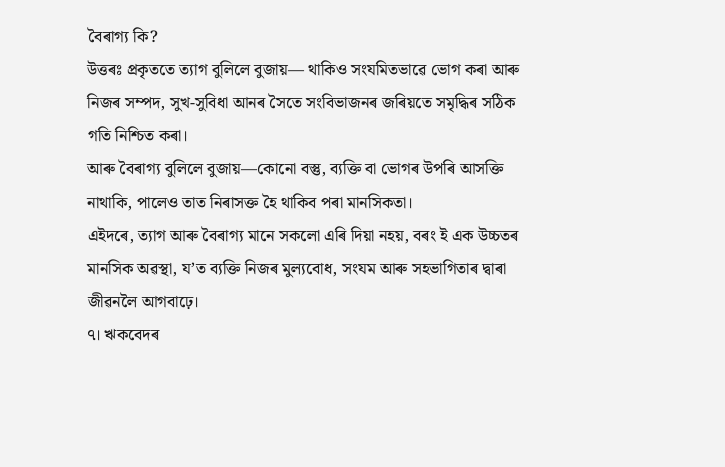বৈৰাগ্য কি?
উত্তৰঃ প্ৰকৃততে ত্যাগ বুলিলে বুজায়— থাকিও সংযমিতভাৱে ভোগ কৰা আৰু নিজৰ সম্পদ, সুখ-সুবিধা আনৰ সৈতে সংবিভাজনৰ জৰিয়তে সমৃদ্ধিৰ সঠিক গতি নিশ্চিত কৰা।
আৰু বৈৰাগ্য বুলিলে বুজায়—কোনো বস্তু, ব্যক্তি বা ভোগৰ উপৰি আসক্তি নাথাকি, পালেও তাত নিৰাসক্ত হৈ থাকিব পৰা মানসিকতা।
এইদৰে, ত্যাগ আৰু বৈৰাগ্য মানে সকলো এৰি দিয়া নহয়, বৰং ই এক উচ্চতৰ মানসিক অৱস্থা, য’ত ব্যক্তি নিজৰ মুল্যবোধ, সংযম আৰু সহভাগিতাৰ দ্বাৰা জীৱনলৈ আগবাঢ়ে।
৭। ঋকবেদৰ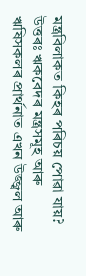মন্ত্ৰবিলাকত কিহৰ পৰিচয় পোৱা যায়?
উত্তৰঃ ঋকবেদৰ মন্ত্রসমূহ আৰু ঋষিসকলৰ প্ৰাৰ্থনাত এখন উজ্জ্বল আৰু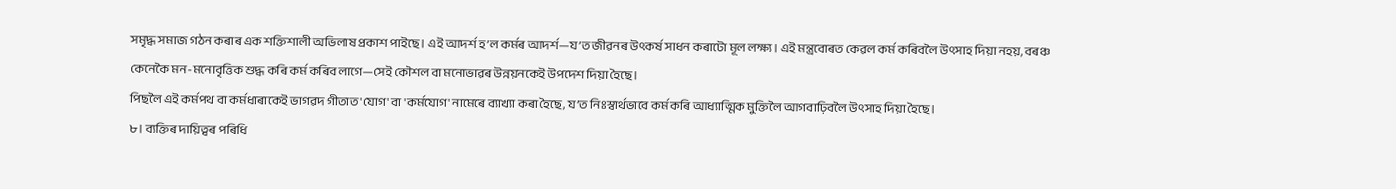সমৃদ্ধ সমাজ গঠন কৰাৰ এক শক্তিশালী অভিলাষ প্ৰকাশ পাইছে। এই আদর্শ হ’ল কর্মৰ আদৰ্শ—য’ত জীৱনৰ উৎকৰ্ষ সাধন কৰাটো মূল লক্ষ্য। এই মন্ত্রবোৰত কেৱল কৰ্ম কৰিবলৈ উৎসাহ দিয়া নহয়, বৰঞ্চ কেনেকৈ মন-মনোবৃত্তিক শুদ্ধ কৰি কৰ্ম কৰিব লাগে—সেই কৌশল বা মনোভাৱৰ উন্নয়নকেই উপদেশ দিয়া হৈছে।
পিছলৈ এই কৰ্মপথ বা কৰ্মধাৰাকেই ভাগৱদ গীতাত 'যোগ' বা 'কর্মযোগ' নামেৰে ব্যাখ্যা কৰা হৈছে, য’ত নিঃস্বাৰ্থভাবে কৰ্ম কৰি আধ্যাত্মিক মুক্তিলৈ আগবাঢ়িবলৈ উৎসাহ দিয়া হৈছে।
৮। ব্যক্তিৰ দায়িত্বৰ পৰিধি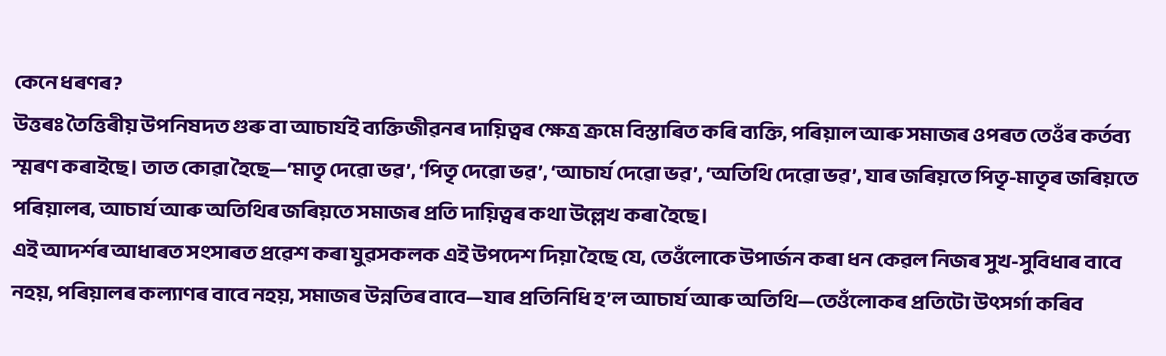কেনে ধৰণৰ?
উত্তৰঃ তৈত্তিৰীয় উপনিষদত গুৰু বা আচার্যই ব্যক্তিজীৱনৰ দায়িত্বৰ ক্ষেত্ৰ ক্ৰমে বিস্তাৰিত কৰি ব্যক্তি, পৰিয়াল আৰু সমাজৰ ওপৰত তেওঁৰ কৰ্তব্য স্মৰণ কৰাইছে। তাত কোৱা হৈছে—‘মাতৃ দেৱো ভৱ’, ‘পিতৃ দেৱো ভৱ’, ‘আচার্য দেৱো ভৱ’, ‘অতিথি দেৱো ভৱ’, যাৰ জৰিয়তে পিতৃ-মাতৃৰ জৰিয়তে পৰিয়ালৰ, আচার্য আৰু অতিথিৰ জৰিয়তে সমাজৰ প্ৰতি দায়িত্বৰ কথা উল্লেখ কৰা হৈছে।
এই আদর্শৰ আধাৰত সংসাৰত প্ৰৱেশ কৰা যুৱসকলক এই উপদেশ দিয়া হৈছে যে, তেওঁলোকে উপাৰ্জন কৰা ধন কেৱল নিজৰ সুখ-সুবিধাৰ বাবে নহয়, পৰিয়ালৰ কল্যাণৰ বাবে নহয়, সমাজৰ উন্নতিৰ বাবে—যাৰ প্ৰতিনিধি হ’ল আচার্য আৰু অতিথি—তেওঁলোকৰ প্ৰতিটো উৎসৰ্গা কৰিব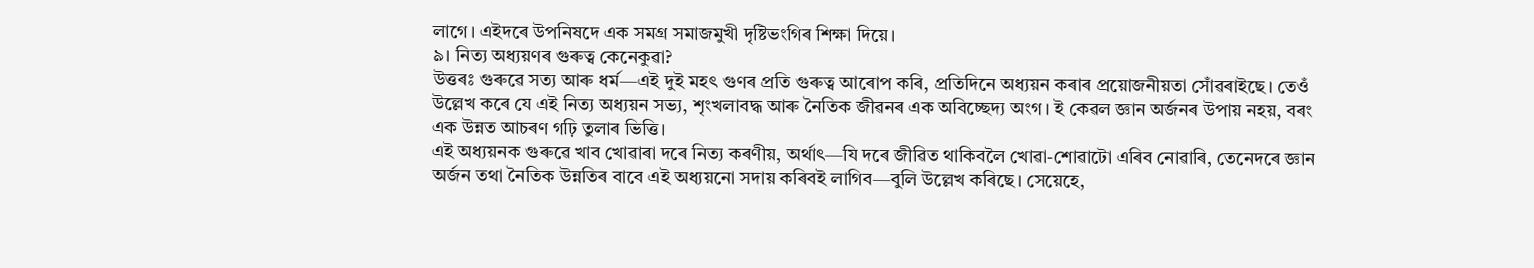লাগে। এইদৰে উপনিষদে এক সমগ্ৰ সমাজমুখী দৃষ্টিভংগিৰ শিক্ষা দিয়ে।
৯। নিত্য অধ্যয়ণৰ গুৰুত্ব কেনেকুৱা?
উত্তৰঃ গুৰুৱে সত্য আৰু ধর্ম—এই দুই মহৎ গুণৰ প্ৰতি গুৰুত্ব আৰোপ কৰি, প্ৰতিদিনে অধ্যয়ন কৰাৰ প্ৰয়োজনীয়তা সোঁৱৰাইছে। তেওঁ উল্লেখ কৰে যে এই নিত্য অধ্যয়ন সভ্য, শৃংখলাবদ্ধ আৰু নৈতিক জীৱনৰ এক অবিচ্ছেদ্য অংগ। ই কেৱল জ্ঞান অৰ্জনৰ উপায় নহয়, বৰং এক উন্নত আচৰণ গঢ়ি তুলাৰ ভিত্তি।
এই অধ্যয়নক গুৰুৱে খাব খোৱাৰা দৰে নিত্য কৰণীয়, অৰ্থাৎ—যি দৰে জীৱিত থাকিবলৈ খোৱা-শোৱাটো এৰিব নোৱাৰি, তেনেদৰে জ্ঞান অৰ্জন তথা নৈতিক উন্নতিৰ বাবে এই অধ্যয়নো সদায় কৰিবই লাগিব—বুলি উল্লেখ কৰিছে। সেয়েহে,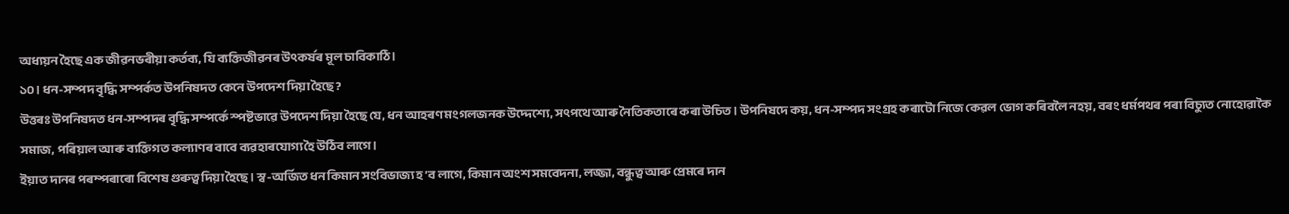অধ্যয়ন হৈছে এক জীৱনভৰীয়া কৰ্তব্য, যি ব্যক্তিজীৱনৰ উৎকৰ্ষৰ মূল চাবিকাঠি।
১০। ধন-সম্পদ বৃদ্ধি সম্পর্কত উপনিষদত কেনে উপদেশ দিয়া হৈছে?
উত্তৰঃ উপনিষদত ধন-সম্পদৰ বৃদ্ধি সম্পৰ্কে স্পষ্টভাৱে উপদেশ দিয়া হৈছে যে, ধন আহৰণ মংগলজনক উদ্দেশ্যে, সৎপথে আৰু নৈতিকতাৰে কৰা উচিত। উপনিষদে কয়, ধন-সম্পদ সংগ্ৰহ কৰাটো নিজে কেৱল ভোগ কৰিবলৈ নহয়, বৰং ধৰ্মপথৰ পৰা বিচ্যুত নোহোৱাকৈ সমাজ, পৰিয়াল আৰু ব্যক্তিগত কল্যাণৰ বাবে ব্যৱহাৰযোগ্য হৈ উঠিব লাগে।
ইয়াত দানৰ পৰম্পৰাৰো বিশেষ গুৰুত্ব দিয়া হৈছে। স্ব-অর্জিত ধন কিমান সংবিভাজ্য হ’ব লাগে, কিমান অংশ সমবেদনা, লজ্জা, বন্ধুত্ব আৰু প্ৰেমৰে দান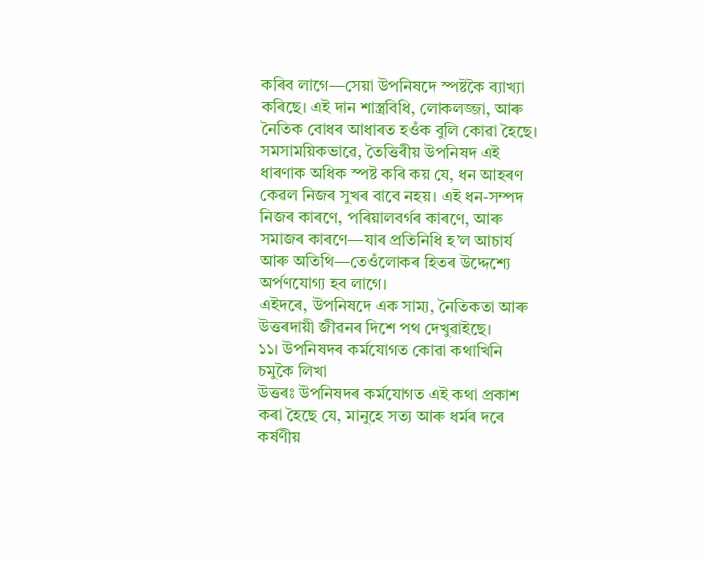কৰিব লাগে—সেয়া উপনিষদে স্পষ্টকৈ ব্যাখ্যা কৰিছে। এই দান শাস্ত্ৰবিধি, লোকলজ্জা, আৰু নৈতিক বোধৰ আধাৰত হওঁক বুলি কোৱা হৈছে।
সমসাময়িকভাৱে, তৈত্তিৰীয় উপনিষদ এই ধাৰণাক অধিক স্পষ্ট কৰি কয় যে, ধন আহৰণ কেৱল নিজৰ সুখৰ বাবে নহয়। এই ধন-সম্পদ নিজৰ কাৰণে, পৰিয়ালবৰ্গৰ কাৰণে, আৰু সমাজৰ কাৰণে—যাৰ প্ৰতিনিধি হ’ল আচার্য আৰু অতিথি—তেওঁলোকৰ হিতৰ উদ্দেশ্যে অৰ্পণযোগ্য হব লাগে।
এইদৰে, উপনিষদে এক সাম্য, নৈতিকতা আৰু উত্তৰদায়ী জীৱনৰ দিশে পথ দেখুৱাইছে।
১১। উপনিষদৰ কৰ্মযোগত কোৱা কথাখিনি চমুকৈ লিখা
উত্তৰঃ উপনিষদৰ কৰ্মযোগত এই কথা প্ৰকাশ কৰা হৈছে যে, মানুহে সত্য আৰু ধর্মৰ দৰে কৰ্ষণীয়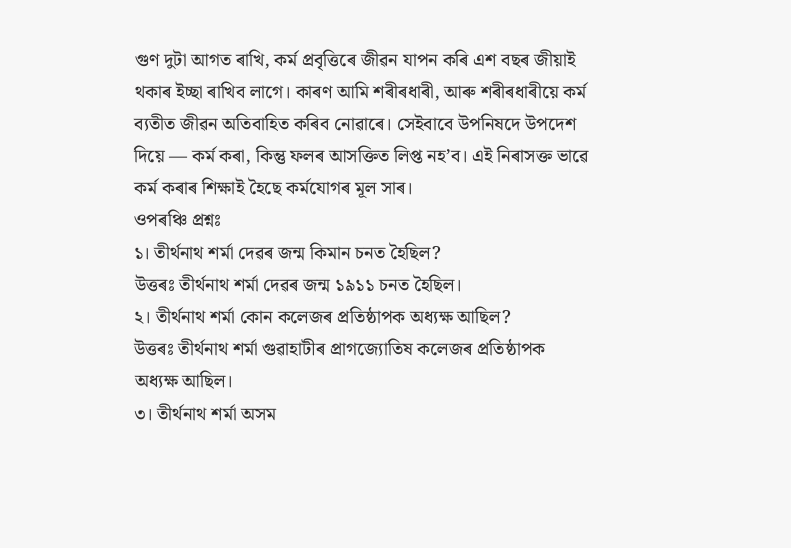গুণ দুটা আগত ৰাখি, কৰ্ম প্ৰবৃত্তিৰে জীৱন যাপন কৰি এশ বছৰ জীয়াই থকাৰ ইচ্ছা ৰাখিব লাগে। কাৰণ আমি শৰীৰধাৰী, আৰু শৰীৰধাৰীয়ে কৰ্ম ব্যতীত জীৱন অতিবাহিত কৰিব নোৱাৰে। সেইবাবে উপনিষদে উপদেশ দিয়ে — কৰ্ম কৰা, কিন্তু ফলৰ আসক্তিত লিপ্ত নহ’ব। এই নিৰাসক্ত ভাৱে কৰ্ম কৰাৰ শিক্ষাই হৈছে কৰ্মযোগৰ মূল সাৰ।
ওপৰঞ্চি প্ৰশ্নঃ
১। তীর্থনাথ শৰ্মা দেৱৰ জন্ম কিমান চনত হৈছিল?
উত্তৰঃ তীর্থনাথ শৰ্মা দেৱৰ জন্ম ১৯১১ চনত হৈছিল।
২। তীর্থনাথ শৰ্মা কোন কলেজৰ প্ৰতিষ্ঠাপক অধ্যক্ষ আছিল?
উত্তৰঃ তীর্থনাথ শৰ্মা গুৱাহাটীৰ প্ৰাগজ্যোতিষ কলেজৰ প্ৰতিষ্ঠাপক অধ্যক্ষ আছিল।
৩। তীর্থনাথ শর্মা অসম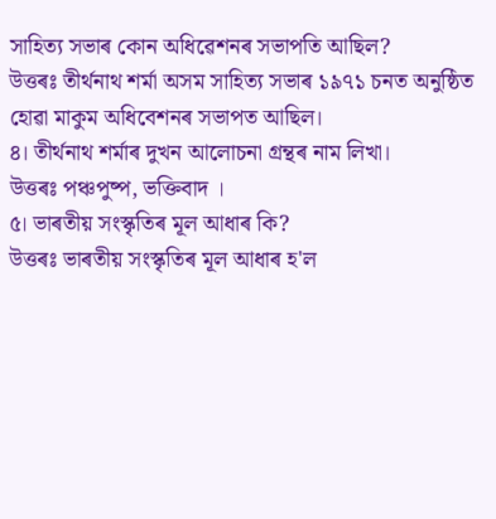সাহিত্য সভাৰ কোন অধিৱেশনৰ সভাপতি আছিল?
উত্তৰঃ তীর্থনাথ শর্মা অসম সাহিত্য সভাৰ ১৯৭১ চনত অনুষ্ঠিত হোৱা মাকুম অধিবেশনৰ সভাপত আছিল।
৪। তীর্থনাথ শর্মাৰ দুখন আলোচনা গ্ৰন্থৰ নাম লিখা।
উত্তৰঃ পঞ্চপুষ্প, ভক্তিবাদ ।
৫। ভাৰতীয় সংস্কৃতিৰ মূল আধাৰ কি?
উত্তৰঃ ভাৰতীয় সংস্কৃতিৰ মূল আধাৰ হ'ল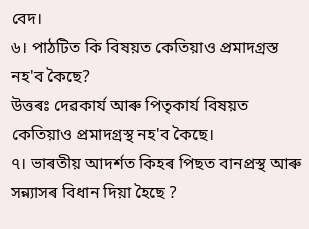বেদ।
৬। পাঠটিত কি বিষয়ত কেতিয়াও প্ৰমাদগ্ৰস্ত নহ'ব কৈছে?
উত্তৰঃ দেৱকার্য আৰু পিতৃকার্য বিষয়ত কেতিয়াও প্ৰমাদগ্ৰস্থ নহ'ব কৈছে।
৭। ভাৰতীয় আদর্শত কিহৰ পিছত বানপ্রস্থ আৰু সন্ন্যাসৰ বিধান দিয়া হৈছে ?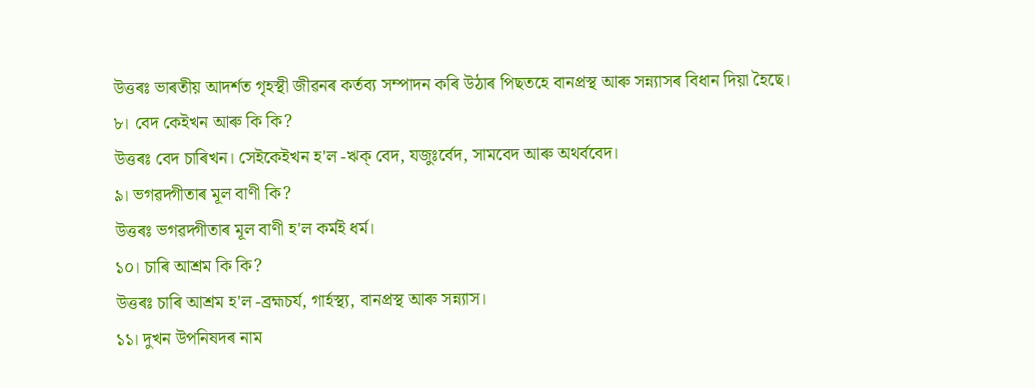উত্তৰঃ ভাৰতীয় আদর্শত গৃহস্থী জীৱনৰ কর্তব্য সম্পাদন কৰি উঠাৰ পিছতহে বানপ্রস্থ আৰু সন্ন্যাসৰ বিধান দিয়া হৈছে।
৮। বেদ কেইখন আৰু কি কি?
উত্তৰঃ বেদ চাৰিখন। সেইকেইখন হ'ল -ঋক্ বেদ, যজুঃৰ্বেদ, সামবেদ আৰু অথর্ববেদ।
৯। ভগৱদ্গীতাৰ মূল বাণী কি?
উত্তৰঃ ভগৱদ্গীতাৰ মূল বাণী হ'ল কর্মই ধর্ম।
১০। চাৰি আশ্ৰম কি কি?
উত্তৰঃ চাৰি আশ্ৰম হ'ল -ব্রহ্মচর্য, গার্হস্থ্য, বানপ্রস্থ আৰু সন্ন্যাস।
১১। দুখন উপনিষদৰ নাম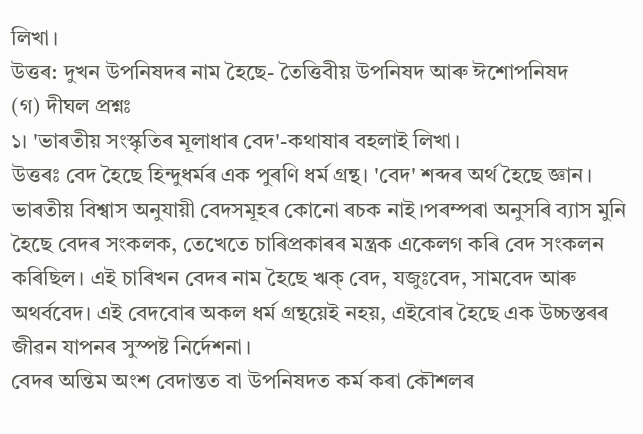লিখা।
উত্তৰ: দুখন উপনিষদৰ নাম হৈছে- তৈত্তিবীয় উপনিষদ আৰু ঈশোপনিষদ
(গ) দীঘল প্ৰশ্নঃ
১। 'ভাৰতীয় সংস্কৃতিৰ মূলাধাৰ বেদ'-কথাষাৰ বহলাই লিখা।
উত্তৰঃ বেদ হৈছে হিন্দুধৰ্মৰ এক পুৰণি ধৰ্ম গ্ৰন্থ। 'বেদ' শব্দৰ অৰ্থ হৈছে জ্ঞান। ভাৰতীয় বিশ্বাস অনুযায়ী বেদসমূহৰ কোনো ৰচক নাই।পৰম্পৰা অনুসৰি ব্যাস মুনি হৈছে বেদৰ সংকলক, তেখেতে চাৰিপ্ৰকাৰৰ মন্ত্ৰক একেলগ কৰি বেদ সংকলন কৰিছিল। এই চাৰিখন বেদৰ নাম হৈছে ঋক্ বেদ, যজুঃবেদ, সামবেদ আৰু অথৰ্ববেদ। এই বেদবোৰ অকল ধর্ম গ্ৰন্থয়েই নহয়, এইবোৰ হৈছে এক উচ্চস্তৰৰ জীৱন যাপনৰ সুস্পষ্ট নির্দেশনা।
বেদৰ অন্তিম অংশ বেদান্তত বা উপনিষদত কৰ্ম কৰা কৌশলৰ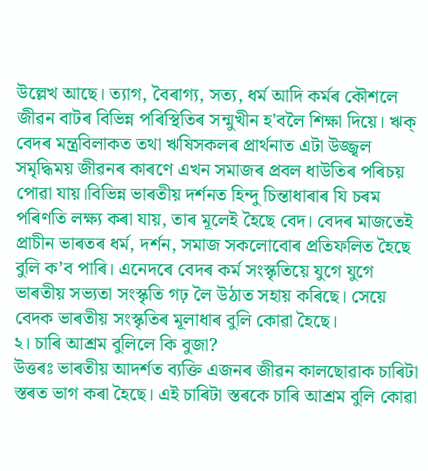উল্লেখ আছে। ত্যাগ, বৈৰাগ্য, সত্য, ধৰ্ম আদি কৰ্মৰ কৌশলে জীৱন বাটৰ বিভিন্ন পৰিস্থিতিৰ সন্মুখীন হ'বলৈ শিক্ষা দিয়ে। ঋক্ বেদৰ মন্ত্ৰবিলাকত তথা ঋষিসকলৰ প্রার্থনাত এটা উজ্জ্বল সমৃদ্ধিময় জীৱনৰ কাৰণে এখন সমাজৰ প্রবল ধাউতিৰ পৰিচয় পোৱা যায়।বিভিন্ন ভাৰতীয় দর্শনত হিন্দু চিন্তাধাৰাৰ যি চৰম পৰিণতি লক্ষ্য কৰা যায়, তাৰ মূলেই হৈছে বেদ। বেদৰ মাজতেই প্রাচীন ভাৰতৰ ধর্ম, দর্শন, সমাজ সকলোবোৰ প্রতিফলিত হৈছে বুলি ক’ব পাৰি। এনেদৰে বেদৰ কৰ্ম সংস্কৃতিয়ে যুগে যুগে ভাৰতীয় সভ্যতা সংস্কৃতি গঢ় লৈ উঠাত সহায় কৰিছে। সেয়ে বেদক ভাৰতীয় সংস্কৃতিৰ মূলাধাৰ বুলি কোৱা হৈছে।
২। চাৰি আশ্ৰম বুলিলে কি বুজা?
উত্তৰঃ ভাৰতীয় আদর্শত ব্যক্তি এজনৰ জীৱন কালছোৱাক চাৰিটা স্তৰত ভাগ কৰা হৈছে। এই চাৰিটা স্তৰকে চাৰি আশ্ৰম বুলি কোৱা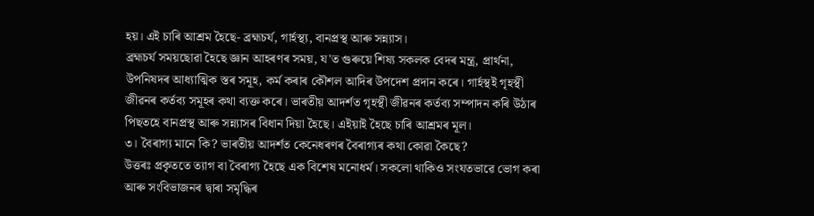হয়। এই চাৰি আশ্ৰম হৈছে- ব্রহ্মচর্য, গার্হস্থ্য, বানপ্রস্থ আৰু সন্ন্যাস।
ব্ৰহ্মচৰ্য সময়ছোৱা হৈছে জ্ঞান আহৰণৰ সময়, য'ত গুৰুয়ে শিষ্য সকলক বেদৰ মন্ত্ৰ, প্ৰাৰ্থনা, উপনিষদৰ আধ্যাত্মিক স্তৰ সমূহ, কৰ্ম কৰাৰ কৌশল আদিৰ উপদেশ প্ৰদান কৰে। গাৰ্হস্থই গৃহস্থী জীৱনৰ কৰ্তব্য সমূহৰ কথা ব্যক্ত কৰে। ভাৰতীয় আদৰ্শত গৃহস্থী জীৱনৰ কৰ্তব্য সম্পাদন কৰি উঠাৰ পিছতহে বানপ্ৰস্থ আৰু সন্ন্যাসৰ বিধান দিয়া হৈছে। এইয়াই হৈছে চাৰি আশ্ৰমৰ মূল।
৩। বৈৰাগ্য মানে কি? ভাৰতীয় আদর্শত কেনেধৰণৰ বৈৰাগ্যৰ কথা কোৱা কৈছে?
উত্তৰঃ প্রকৃততে ত্যাগ বা বৈৰাগ্য হৈছে এক বিশেষ মনোধর্ম। সকলো থাকিও সংযতভাৱে ভোগ কৰা আৰু সংবিভাজনৰ দ্বাৰা সমৃদ্ধিৰ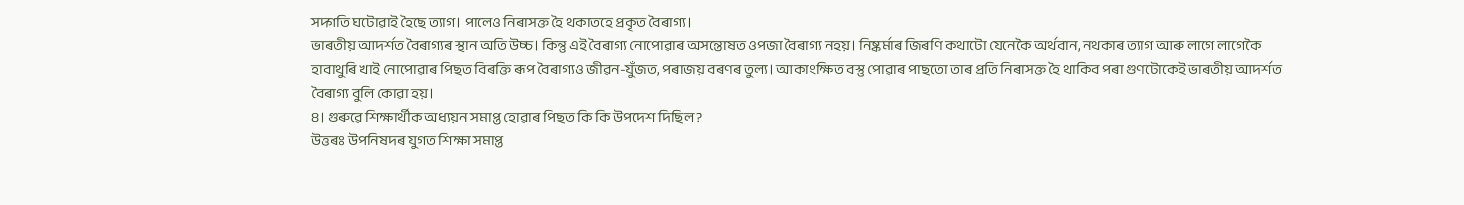সদ্গতি ঘটোৱাই হৈছে ত্যাগ। পালেও নিৰাসক্ত হৈ থকাতহে প্রকৃত বৈৰাগ্য।
ভাৰতীয় আদর্শত বৈৰাগ্যৰ স্থান অতি উচ্চ। কিন্তু এই বৈৰাগ্য নোপোৱাৰ অসন্তোষত ওপজা বৈৰাগ্য নহয়। নিষ্কর্মাৰ জিৰণি কথাটো যেনেকৈ অর্থবান, নথকাৰ ত্যাগ আৰু লাগে লাগেকৈ হাবাথুৰি খাই নোপোৱাৰ পিছত বিৰক্তি ৰূপ বৈৰাগ্যও জীৱন-যুঁজত, পৰাজয় বৰণৰ তুল্য। আকাংক্ষিত বস্তু পোৱাৰ পাছতো তাৰ প্রতি নিৰাসক্ত হৈ থাকিব পৰা গুণটোকেই ভাৰতীয় আদর্শত বৈৰাগ্য বুলি কোৱা হয়।
৪। গুৰুৱে শিক্ষাৰ্থীক অধ্যয়ন সমাপ্ত হোৱাৰ পিছত কি কি উপদেশ দিছিল ?
উত্তৰঃ উপনিষদৰ যুগত শিক্ষা সমাপ্ত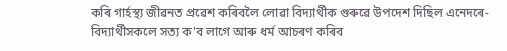কৰি গার্হস্থ্য জীৱনত প্রৱেশ কৰিবলৈ লোৱা বিদ্যার্থীক গুৰুৱে উপদেশ দিছিল এনেদৰে-
বিদ্যার্থীসকলে সত্য ক'ব লাগে আৰু ধর্ম আচৰণ কৰিব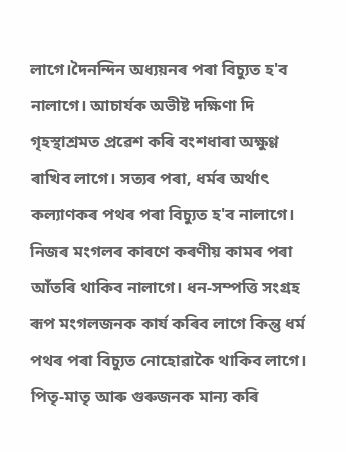লাগে।দৈনন্দিন অধ্যয়নৰ পৰা বিচ্যুত হ'ব নালাগে। আচার্যক অভীষ্ট দক্ষিণা দি গৃহস্থাশ্ৰমত প্ৰৱেশ কৰি বংশধাৰা অক্ষুণ্ণ ৰাখিব লাগে। সত্যৰ পৰা, ধর্মৰ অর্থাৎ কল্যাণকৰ পথৰ পৰা বিচ্যুত হ'ব নালাগে। নিজৰ মংগলৰ কাৰণে কৰণীয় কামৰ পৰা আঁতৰি থাকিব নালাগে। ধন-সম্পত্তি সংগ্ৰহ ৰূপ মংগলজনক কার্য কৰিব লাগে কিন্তু ধর্ম পথৰ পৰা বিচ্যুত নোহোৱাকৈ থাকিব লাগে। পিতৃ-মাতৃ আৰু গুৰুজনক মান্য কৰি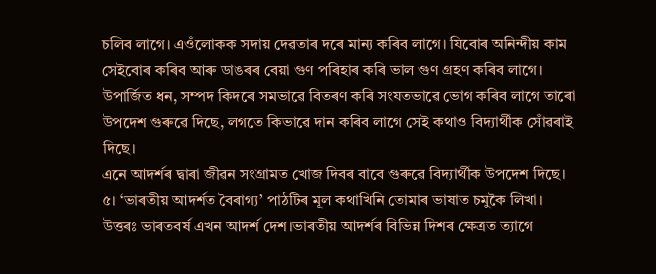চলিব লাগে। এওঁলোকক সদায় দেৱতাৰ দৰে মান্য কৰিব লাগে। যিবোৰ অনিন্দীয় কাম সেইবোৰ কৰিব আৰু ডাঙৰৰ বেয়া গুণ পৰিহাৰ কৰি ভাল গুণ গ্ৰহণ কৰিব লাগে।
উপার্জিত ধন, সম্পদ কিদৰে সমভাৱে বিতৰণ কৰি সংযতভাৱে ভোগ কৰিব লাগে তাৰো উপদেশ গুৰুৱে দিছে, লগতে কিভাৱে দান কৰিব লাগে সেই কথাও বিদ্যার্থীক সোঁৱৰাই দিছে।
এনে আদর্শৰ দ্বাৰা জীৱন সংগ্ৰামত খোজ দিবৰ বাবে গুৰুৱে বিদ্যার্থীক উপদেশ দিছে।
৫। ‘ভাৰতীয় আদর্শত বৈৰাগ্য’ পাঠটিৰ মূল কথাখিনি তোমাৰ ভাষাত চমুকৈ লিখা।
উত্তৰঃ ভাৰতবৰ্ষ এখন আদর্শ দেশ।ভাৰতীয় আদর্শৰ বিভিন্ন দিশৰ ক্ষেত্ৰত ত্যাগে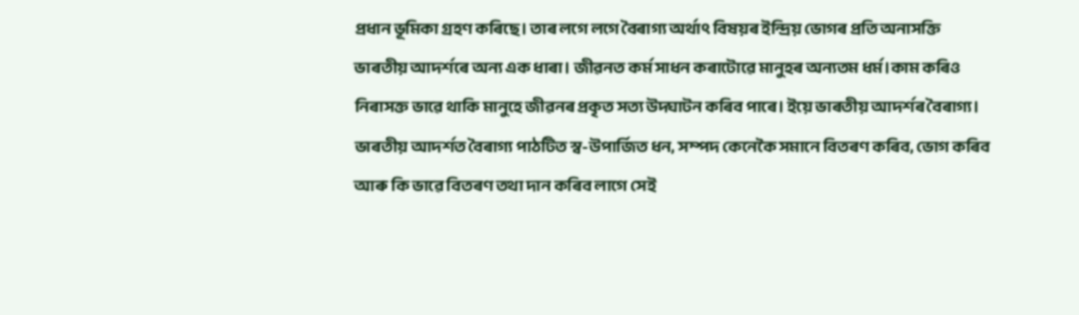প্ৰধান ভূমিকা গ্ৰহণ কৰিছে। তাৰ লগে লগে বৈৰাগ্য অর্থাৎ বিষয়ৰ ইন্দ্ৰিয় ভোগৰ প্ৰতি অনাসক্তি ভাৰতীয় আদর্শৰে অন্য এক ধাৰা। জীৱনত কর্ম সাধন কৰাটোৱে মানুহৰ অন্যতম ধর্ম।কাম কৰিও নিৰাসক্ত ভাৱে থাকি মানুহে জীৱনৰ প্ৰকৃত সত্য উদ্ঘাটন কৰিব পাৰে। ইয়ে ভাৰতীয় আদর্শৰ বৈৰাগ্য।
ভাৰতীয় আদর্শত বৈৰাগ্য পাঠটিত স্ব-উপার্জিত ধন, সম্পদ কেনেকৈ সমানে বিতৰণ কৰিব, ভোগ কৰিব আৰু কি ভাৱে বিতৰণ তথা দান কৰিব লাগে সেই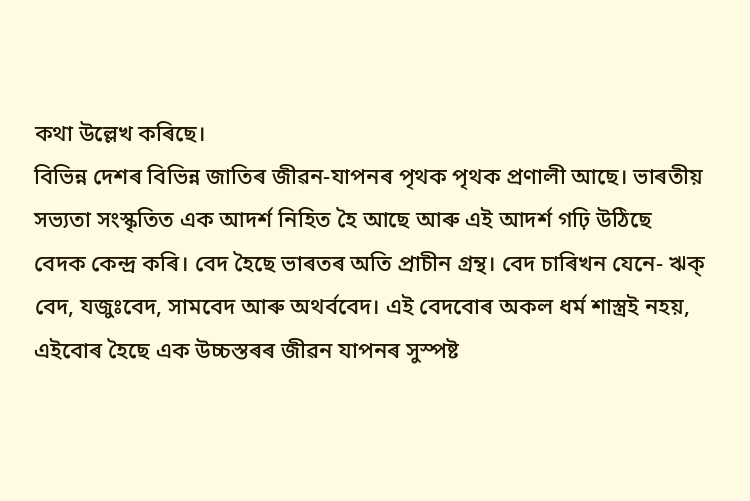কথা উল্লেখ কৰিছে।
বিভিন্ন দেশৰ বিভিন্ন জাতিৰ জীৱন-যাপনৰ পৃথক পৃথক প্ৰণালী আছে। ভাৰতীয় সভ্যতা সংস্কৃতিত এক আদর্শ নিহিত হৈ আছে আৰু এই আদর্শ গঢ়ি উঠিছে বেদক কেন্দ্ৰ কৰি। বেদ হৈছে ভাৰতৰ অতি প্রাচীন গ্রন্থ। বেদ চাৰিখন যেনে- ঋক্ বেদ, যজুঃবেদ, সামবেদ আৰু অথর্ববেদ। এই বেদবোৰ অকল ধর্ম শাস্ত্ৰই নহয়, এইবোৰ হৈছে এক উচ্চস্তৰৰ জীৱন যাপনৰ সুস্পষ্ট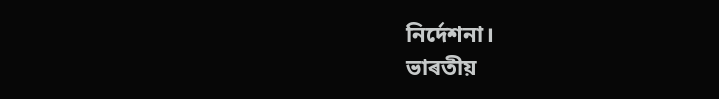নির্দেশনা।
ভাৰতীয়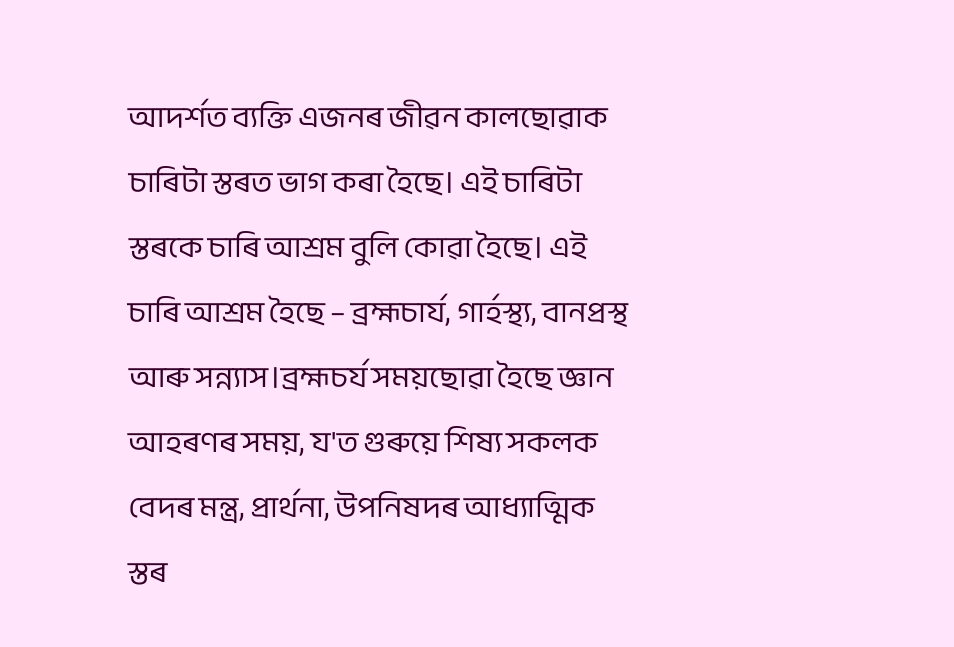আদর্শত ব্যক্তি এজনৰ জীৱন কালছোৱাক চাৰিটা স্তৰত ভাগ কৰা হৈছে। এই চাৰিটা স্তৰকে চাৰি আশ্ৰম বুলি কোৱা হৈছে। এই চাৰি আশ্ৰম হৈছে – ব্রহ্মচার্য, গার্হস্থ্য, বানপ্রস্থ আৰু সন্ন্যাস।ব্ৰহ্মচৰ্য সময়ছোৱা হৈছে জ্ঞান আহৰণৰ সময়, য'ত গুৰুয়ে শিষ্য সকলক বেদৰ মন্ত্ৰ, প্ৰাৰ্থনা, উপনিষদৰ আধ্যাত্মিক স্তৰ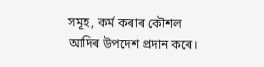সমূহ, কৰ্ম কৰাৰ কৌশল আদিৰ উপদেশ প্ৰদান কৰে।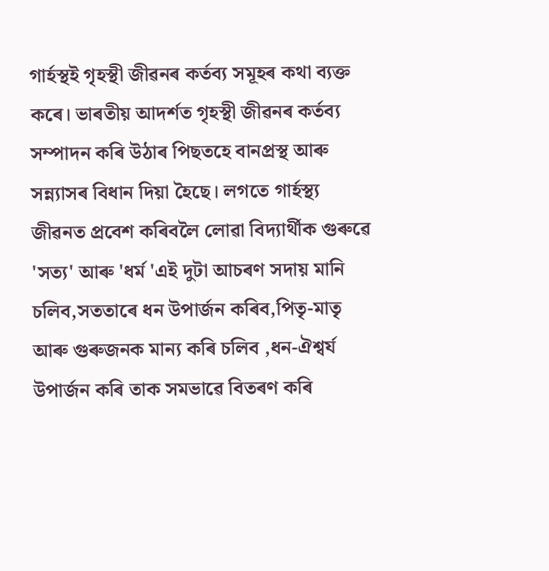গাৰ্হস্থই গৃহস্থী জীৱনৰ কৰ্তব্য সমূহৰ কথা ব্যক্ত কৰে। ভাৰতীয় আদৰ্শত গৃহস্থী জীৱনৰ কৰ্তব্য সম্পাদন কৰি উঠাৰ পিছতহে বানপ্ৰস্থ আৰু সন্ন্যাসৰ বিধান দিয়া হৈছে। লগতে গাৰ্হস্থ্য জীৱনত প্ৰবেশ কৰিবলৈ লোৱা বিদ্যার্থীক গুৰুৱে 'সত্য' আৰু 'ধর্ম 'এই দুটা আচৰণ সদায় মানি চলিব,সততাৰে ধন উপার্জন কৰিব,পিতৃ-মাতৃ আৰু গুৰুজনক মান্য কৰি চলিব ,ধন-ঐশ্বর্য উপার্জন কৰি তাক সমভাৱে বিতৰণ কৰি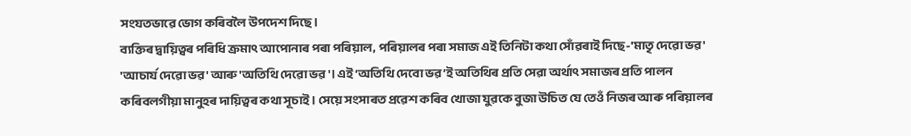সংযতভাৱে ভোগ কৰিবলৈ উপদেশ দিছে।
ব্যক্তিৰ দ্বায়িত্বৰ পৰিধি ক্ৰমাৎ আপোনাৰ পৰা পৰিয়াল, পৰিয়ালৰ পৰা সমাজ এই তিনিটা কথা সোঁৱৰাই দিছে-'মাতৃ দেৱো ভৱ' 'আচার্য দেৱো ভৱ' আৰু 'অতিথি দেৱো ভৱ'। এই ‘অতিথি দেবো ভৱ’ই অতিথিৰ প্রতি সেৱা অর্থাৎ সমাজৰ প্ৰতি পালন কৰিবলগীয়া মানুহৰ দায়িত্বৰ কথা সূচাই। সেয়ে সংসাৰত প্ৰৱেশ কৰিব খোজা যুৱকে বুজা উচিত যে তেওঁ নিজৰ আৰু পৰিয়ালৰ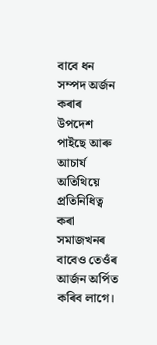বাবে ধন সম্পদ অর্জন কৰাৰ উপদেশ পাইছে আৰু আচার্য অতিথিয়ে প্ৰতিনিধিত্ব কৰা সমাজখনৰ বাবেও তেওঁৰ আর্জন অর্পিত কৰিব লাগে।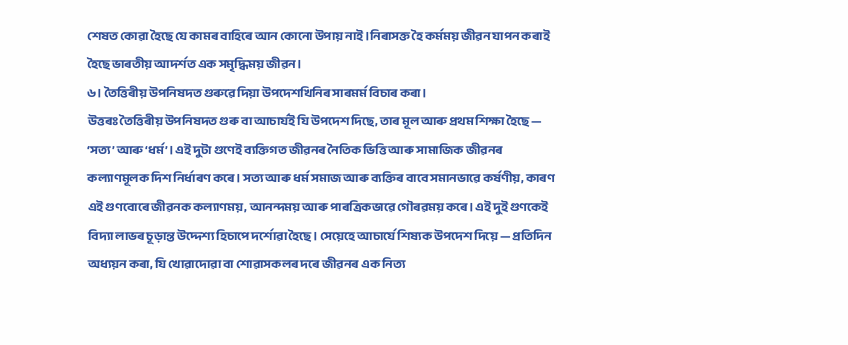শেষত কোৱা হৈছে যে কামৰ বাহিৰে আন কোনো উপায় নাই।নিৰাসক্ত হৈ কর্মময় জীৱন যাপন কৰাই হৈছে ভাৰতীয় আদর্শত এক সমৃদ্ধিময় জীৱন।
৬। তৈত্তিৰীয় উপনিষদত গুৰুৱে দিয়া উপদেশখিনিৰ সাৰমৰ্ম বিচাৰ কৰা।
উত্তৰঃ তৈত্তিৰীয় উপনিষদত গুৰু বা আচার্যই যি উপদেশ দিছে, তাৰ মূল আৰু প্ৰথম শিক্ষা হৈছে — ‘সত্য’ আৰু ‘ধর্ম’। এই দুটা গুণেই ব্যক্তিগত জীৱনৰ নৈতিক ভিত্তি আৰু সামাজিক জীৱনৰ কল্যাণমূলক দিশ নিৰ্ধাৰণ কৰে। সত্য আৰু ধৰ্ম সমাজ আৰু ব্যক্তিৰ বাবে সমানভাৱে কৰ্ষণীয়, কাৰণ এই গুণবোৰে জীৱনক কল্যাণময়, আনন্দময় আৰু পাৰত্ৰিকভাৱে গৌৰৱময় কৰে। এই দুই গুণকেই বিদ্যা লাভৰ চূড়ান্ত উদ্দেশ্য হিচাপে দৰ্শোৱা হৈছে। সেয়েহে আচার্যে শিষ্যক উপদেশ দিয়ে — প্ৰতিদিন অধ্যয়ন কৰা, যি খোৱাদোৱা বা শোৱাসকলৰ দৰে জীৱনৰ এক নিত্য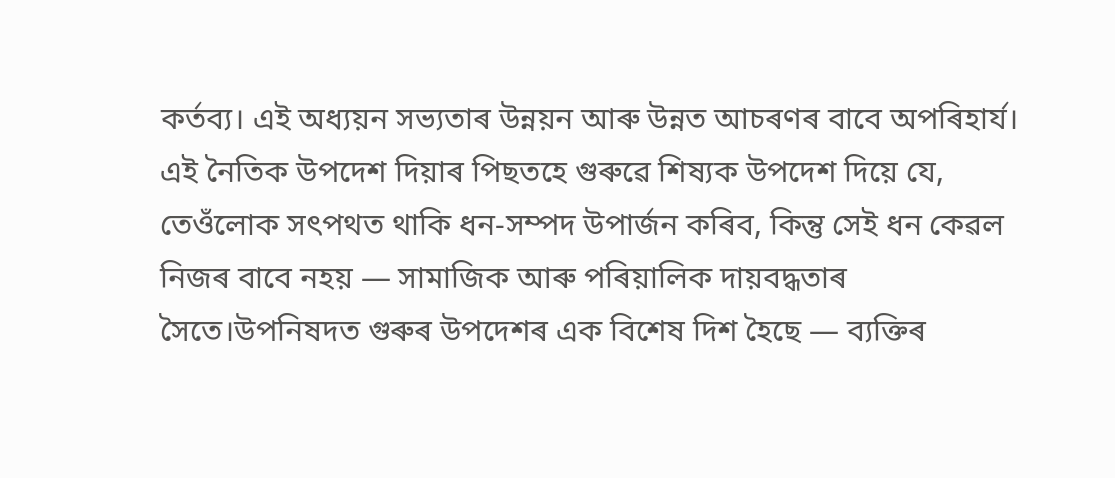কর্তব্য। এই অধ্যয়ন সভ্যতাৰ উন্নয়ন আৰু উন্নত আচৰণৰ বাবে অপৰিহাৰ্য।
এই নৈতিক উপদেশ দিয়াৰ পিছতহে গুৰুৱে শিষ্যক উপদেশ দিয়ে যে, তেওঁলোক সৎপথত থাকি ধন-সম্পদ উপাৰ্জন কৰিব, কিন্তু সেই ধন কেৱল নিজৰ বাবে নহয় — সামাজিক আৰু পৰিয়ালিক দায়বদ্ধতাৰ সৈতে।উপনিষদত গুৰুৰ উপদেশৰ এক বিশেষ দিশ হৈছে — ব্যক্তিৰ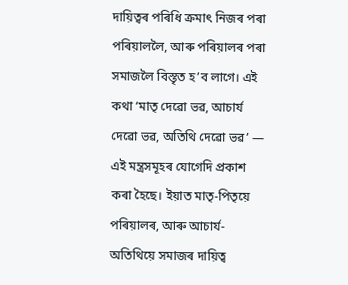দায়িত্বৰ পৰিধি ক্ৰমাৎ নিজৰ পৰা পৰিয়াললৈ, আৰু পৰিয়ালৰ পৰা সমাজলৈ বিস্তৃত হ’ব লাগে। এই কথা ‘মাতৃ দেৱো ভৱ, আচার্য দেৱো ভৱ, অতিথি দেৱো ভৱ’ — এই মন্ত্রসমূহৰ যোগেদি প্ৰকাশ কৰা হৈছে। ইয়াত মাতৃ-পিতৃয়ে পৰিয়ালৰ, আৰু আচার্য-অতিথিয়ে সমাজৰ দায়িত্ব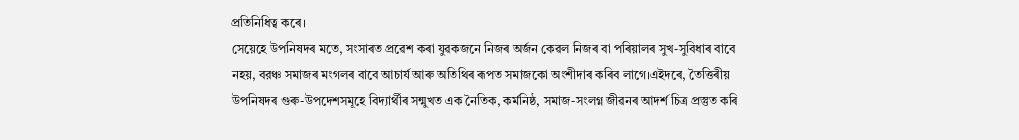প্ৰতিনিধিত্ব কৰে।
সেয়েহে উপনিষদৰ মতে, সংসাৰত প্ৰৱেশ কৰা যুৱকজনে নিজৰ অৰ্জন কেৱল নিজৰ বা পৰিয়ালৰ সুখ-সুবিধাৰ বাবে নহয়, বরঞ্চ সমাজৰ মংগলৰ বাবে আচার্য আৰু অতিথিৰ ৰূপত সমাজকো অংশীদাৰ কৰিব লাগে।এইদৰে, তৈত্তিৰীয় উপনিষদৰ গুৰু-উপদেশসমূহে বিদ্যাৰ্থীৰ সন্মুখত এক নৈতিক, কৰ্মনিষ্ঠ, সমাজ-সংলগ্ন জীৱনৰ আদৰ্শ চিত্ৰ প্ৰস্তুত কৰি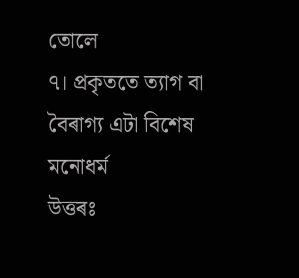তোলে
৭। প্রকৃততে ত্যাগ বা বৈৰাগ্য এটা বিশেষ মনোধর্ম
উত্তৰঃ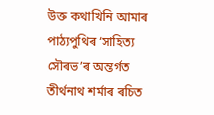উক্ত কথাখিনি আমাৰ পাঠ্যপুথিৰ ‘সাহিত্য সৌৰভ’ৰ অন্তৰ্গত তীৰ্থনাথ শৰ্মাৰ ৰচিত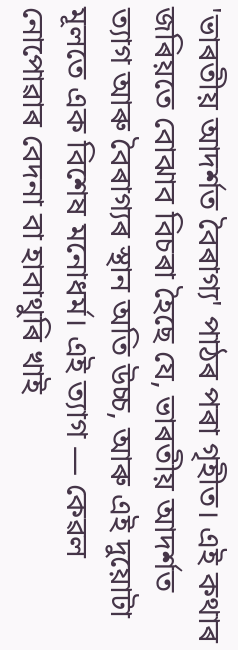'ভাৰতীয় আদৰ্শত বৈৰাগ্য' পাঠৰ পৰা গৃহীত। এই কথাৰ জৰিয়তে বোঝাব বিচৰা হৈছে যে, ভাৰতীয় আদৰ্শত ত্যাগ আৰু বৈৰাগ্যৰ স্থান অতি উচ্চ, আৰু এই দুয়োটা মূলতে এক বিশেষ মনোধৰ্ম। এই ত্যাগ — কেৱল নোপোৱাৰ বেদনা বা হাবাথুৰি খাই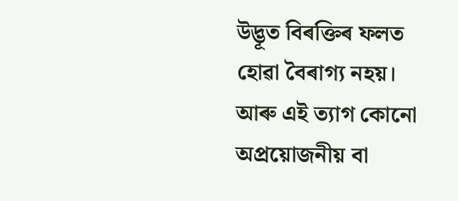উদ্ভূত বিৰক্তিৰ ফলত হোৱা বৈৰাগ্য নহয়। আৰু এই ত্যাগ কোনো অপ্ৰয়োজনীয় বা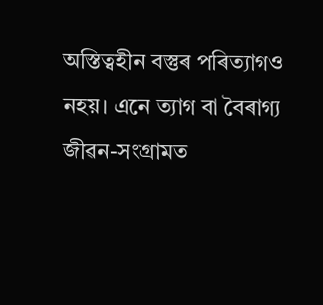অস্তিত্বহীন বস্তুৰ পৰিত্যাগও নহয়। এনে ত্যাগ বা বৈৰাগ্য জীৱন-সংগ্রামত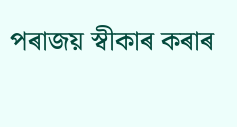পৰাজয় স্বীকাৰ কৰাৰ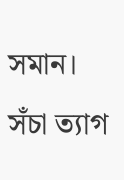সমান।
সঁচা ত্যাগ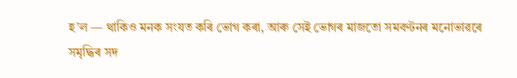হ’ল — থাকিও মনক সংযত কৰি ভোগ কৰা, আৰু সেই ভোগৰ মাজতো সমবণ্টনৰ মনোভাৱৰে সমৃদ্ধিৰ সদ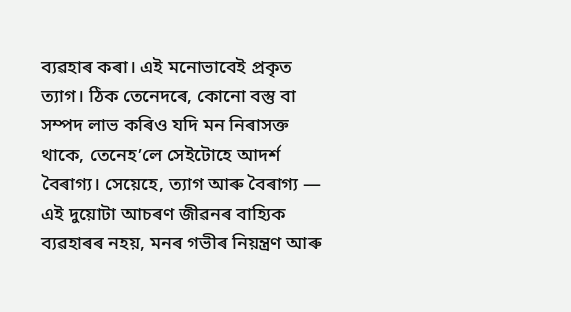ব্যৱহাৰ কৰা। এই মনোভাবেই প্ৰকৃত ত্যাগ। ঠিক তেনেদৰে, কোনো বস্তু বা সম্পদ লাভ কৰিও যদি মন নিৰাসক্ত থাকে, তেনেহ’লে সেইটোহে আদৰ্শ বৈৰাগ্য। সেয়েহে, ত্যাগ আৰু বৈৰাগ্য — এই দুয়োটা আচৰণ জীৱনৰ বাহ্যিক ব্যৱহাৰৰ নহয়, মনৰ গভীৰ নিয়ন্ত্রণ আৰু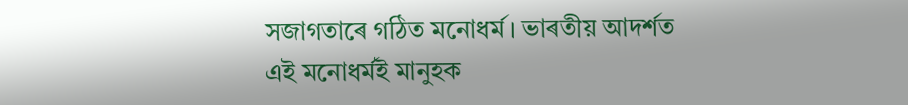সজাগতাৰে গঠিত মনোধৰ্ম। ভাৰতীয় আদৰ্শত এই মনোধৰ্মই মানুহক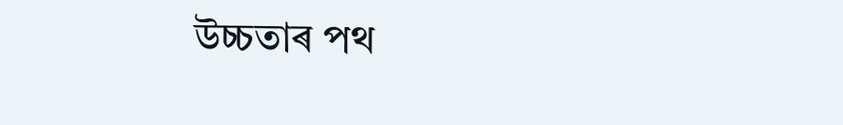উচ্চতাৰ পথ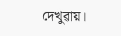দেখুৱায়।